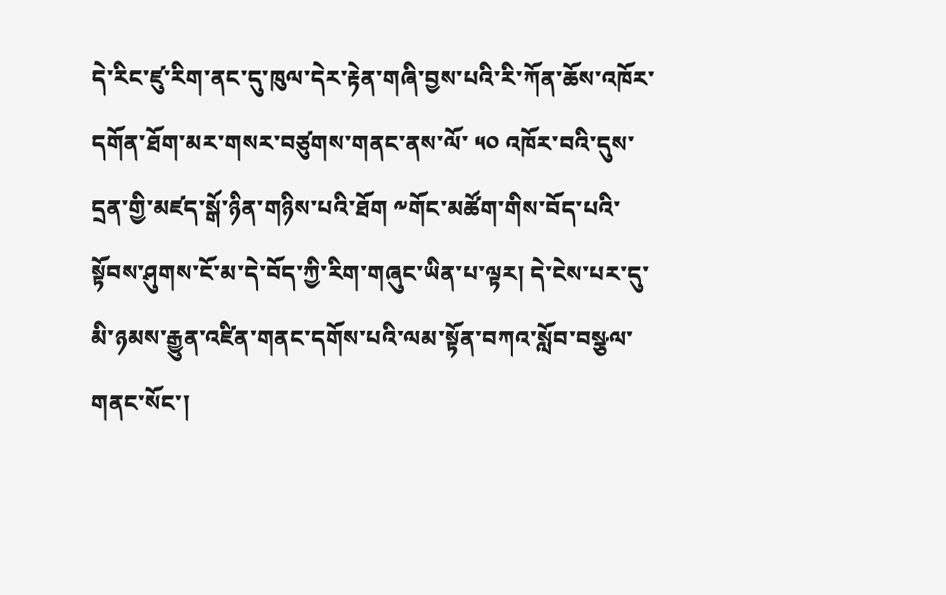དེ་རིང་ཛུ་རིག་ནང་དུ་ཁུལ་དེར་རྟེན་གཞི་བྱས་པའི་རི་ཀོན་ཆོས་འཁོར་དགོན་ཐོག་མར་གསར་བཙུགས་གནང་ནས་ལོ་ ༥༠ འཁོར་བའི་དུས་དྲན་གྱི་མཛད་སྒོ་ཉིན་གཉིས་པའི་ཐོག ༸གོང་མཚོག་གིས་བོད་པའི་སྟོབས་ཤུགས་ངོ་མ་དེ་བོད་ཀྱི་རིག་གཞུང་ཡིན་པ་ལྟར། དེ་ངེས་པར་དུ་མི་ཉམས་རྒྱུན་འཛིན་གནང་དགོས་པའི་ལམ་སྟོན་བཀའ་སློབ་བསྩལ་གནང་སོང་།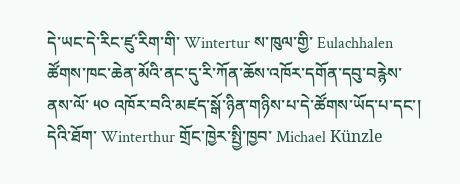དེ་ཡང་དེ་རིང་ཛུ་རིག་གི་ Wintertur ས་ཁུལ་གྱི་ Eulachhalen ཚོགས་ཁང་ཆེན་མོའི་ནང་དུ་རི་ཀོན་ཆོས་འཁོར་དགོན་དབུ་བརྙེས་ནས་ལོ་ ༥༠ འཁོར་བའི་མཛད་སྒོ་ཉིན་གཉིས་པ་དེ་ཚོགས་ཡོད་པ་དང་། དེའི་ཐོག་ Winterthur གྲོང་ཁྱེར་སྤྱི་ཁྱབ་ Michael Künzle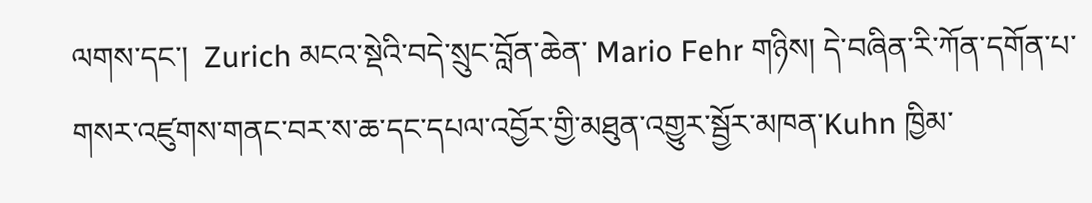ལགས་དང་།  Zurich མངའ་སྡེའི་བདེ་སྲུང་བློན་ཆེན་ Mario Fehr གཉིས། དེ་བཞིན་རི་ཀོན་དགོན་པ་གསར་འཛུགས་གནང་བར་ས་ཆ་དང་དཔལ་འབྱོར་གྱི་མཐུན་འགྱུར་སྦྱོར་མཁན་Kuhn ཁྱིམ་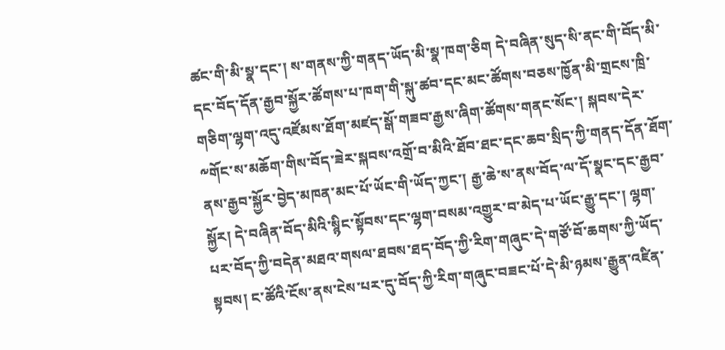ཚང་གི་མི་སྣ་དང་། ས་གནས་ཀྱི་གནད་ཡོད་མི་སྣ་ཁག་ཅིག དེ་བཞིན་སུད་སི་ནང་གི་བོད་མི་དང་བོད་དོན་རྒྱབ་སྐྱོར་ཚོགས་པ་ཁག་གི་སྐུ་ཚབ་དང་མང་ཚོགས་བཅས་ཁྱོན་མི་གྲངས་ཁྲི་གཅིག་ལྷག་འདུ་འཛོམས་ཐོག་མཛད་སྒོ་གཟབ་རྒྱས་ཞིག་ཚོགས་གནང་སོང་། སྐབས་དེར་༸གོང་ས་མཆོག་གིས་བོད་ཟེར་སྐབས་འགྲོ་བ་མིའི་ཐོབ་ཐང་དང་ཆབ་སྲིད་ཀྱི་གནད་དོན་ཐོག་ནས་རྒྱབ་སྐྱོར་བྱེད་མཁན་མང་པོ་ཡོང་གི་ཡོད་ཀྱང་། རྒྱ་ཆེ་ས་ནས་བོད་ལ་དོ་སྣང་དང་རྒྱབ་སྐྱོར། དེ་བཞིན་བོད་མིའི་སྙིང་སྟོབས་དང་ལྷག་བསམ་འགྱུར་བ་མེད་པ་ཡོང་རྒྱུ་དང་། ལྷག་པར་བོད་ཀྱི་བདེན་མཐའ་གསལ་ཐབས་ཐད་བོད་ཀྱི་རིག་གཞུང་དེ་གཙོ་བོ་ཆགས་ཀྱི་ཡོད་སྟབས། ང་ཚོའི་ངོས་ནས་ངེས་པར་དུ་བོད་ཀྱི་རིག་གཞུང་བཟང་པོ་དེ་མི་ཉམས་རྒྱུན་འཛིན་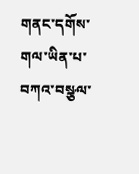གནང་དགོས་གལ་ཡིན་པ་བཀའ་བསྩལ་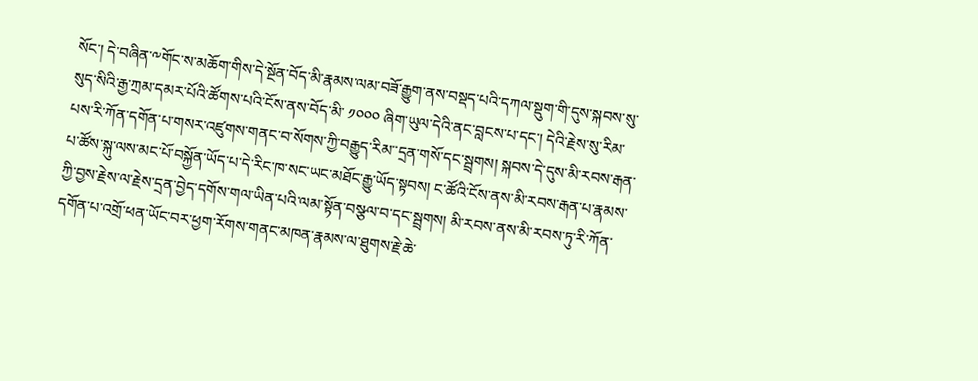སོང་། དེ་བཞིན་༸གོང་ས་མཆོག་གིས་དེ་སྔོན་བོད་མི་རྣམས་ལམ་བཟོ་རྒྱུག་ནས་བསྡད་པའི་དཀལ་སྡུག་གི་དུས་སྐབས་སུ་སུད་སིའི་རྒྱ་ཀྲམ་དམར་པོའི་ཚོགས་པའི་ངོས་ནས་བོད་མི་ ༡༠༠༠ ཞིག་ཡུལ་དེའི་ནང་བླངས་པ་དང་། དེའི་རྗེས་སུ་རིམ་པས་རི་ཀོན་དགོན་པ་གསར་འཛུགས་གནང་བ་སོགས་ཀྱི་བརྒྱུད་རིམ་་དྲན་གསོ་དང་སྦྲགས། སྐབས་དེ་དུས་མི་རབས་རྒན་པ་ཚོས་སྐུ་ལས་མང་པོ་བསྐྱོན་ཡོད་པ་དེ་རིང་ཁ་སང་ཡང་མཐོང་རྒྱུ་ཡོད་སྟབས། ང་ཚོའི་ངོས་ནས་མི་རབས་རྒན་པ་རྣམས་ཀྱི་བྱས་རྗེས་ལ་རྗེས་དྲན་བྱེད་དགོས་གལ་ཡིན་པའི་ལམ་སྟོན་བསྩལ་བ་དང་སྦྲགས། མི་རབས་ནས་མི་རབས་ཏུ་རི་ཀོན་དགོན་པ་འགྲོ་ཕན་ཡོང་བར་ཕྱག་རོགས་གནང་མཁན་རྣམས་ལ་ཐུགས་རྗེ་ཆེ་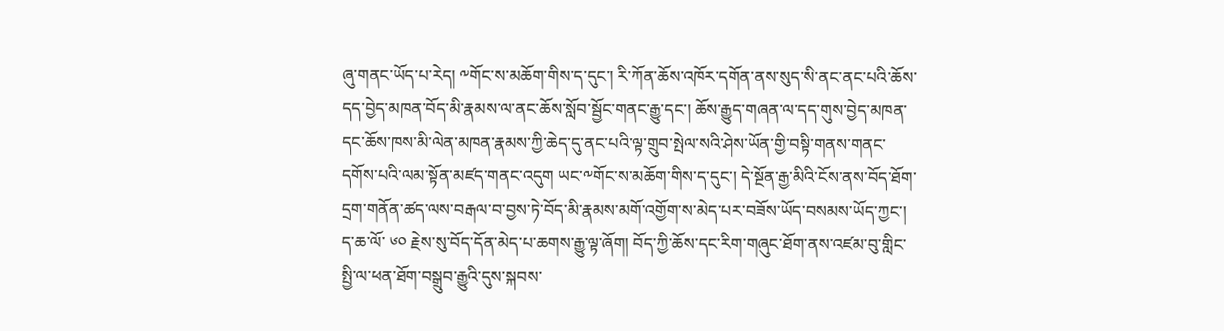ཞུ་གནང་ཡོད་པ་རེད། ༸གོང་ས་མཆོག་གིས་ད་དུང་། རི་ཀོན་ཆོས་འཁོར་དགོན་ནས་སུད་སི་ནང་ནང་པའི་ཆོས་དད་བྱེད་མཁན་བོད་མི་རྣམས་ལ་ནང་ཆོས་སློབ་སྦྱོང་གནང་རྒྱུ་དང་། ཆོས་རྒྱུད་གཞན་ལ་དད་གུས་བྱེད་མཁན་དང་ཆོས་ཁས་མི་ལེན་མཁན་རྣམས་ཀྱི་ཆེད་དུ་ནང་པའི་ལྟ་གྲུབ་སྤེལ་སའི་ཤེས་ཡོན་གྱི་བསྟི་གནས་གནང་དགོས་པའི་ལམ་སྟོན་མཛད་གནང་འདུག ཡང་༸གོང་ས་མཆོག་གིས་ད་དུང་། དེ་སྔོན་རྒྱ་མིའི་ངོས་ནས་བོད་ཐོག་དྲག་གནོན་ཚད་ལས་བརྒལ་བ་བྱས་ཏེ་བོད་མི་རྣམས་མགོ་འགྱོག་ས་མེད་པར་བཟོས་ཡོད་བསམས་ཡོད་ཀྱང་། ད་ཆ་ལོ་ ༦༠ རྗེས་སུ་བོད་དོན་མེད་པ་ཆགས་རྒྱུ་ལྟ་ཞོག། བོད་ཀྱི་ཆོས་དང་རིག་གཞུང་ཐོག་ནས་འཛམ་བུ་གླིང་སྤྱི་ལ་ཕན་ཐོག་བསྒྲུབ་རྒྱུའི་དུས་སྐབས་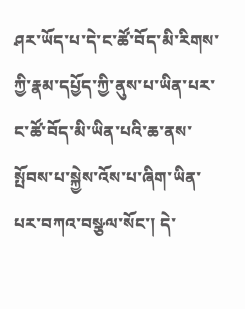ཤར་ཡོད་པ་དེ་ང་ཚོ་བོད་མི་རིགས་ཀྱི་རྣམ་དཔྱོད་ཀྱི་ནུས་པ་ཡིན་པར་ང་ཚོ་བོད་མི་ཡིན་པའི་ཆ་ནས་སྤོབས་པ་སྐྱེས་འོས་པ་ཞིག་ཡིན་པར་བཀའ་བསྩལ་སོང་། དེ་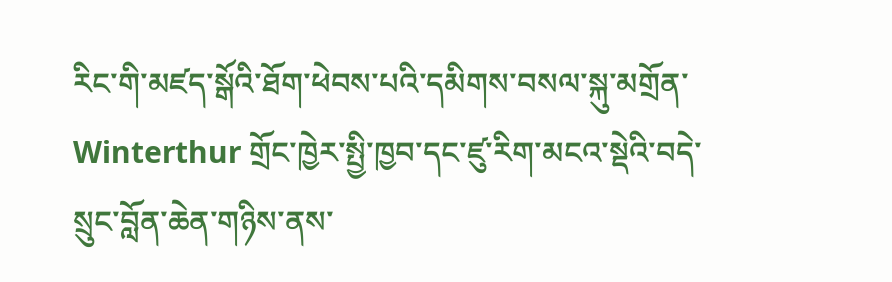རིང་གི་མཛད་སྒོའི་ཐོག་ཕེབས་པའི་དམིགས་བསལ་སྐུ་མགྲོན་ Winterthur གྲོང་ཁྱེར་སྤྱི་ཁྱབ་དང་ཛུ་རིག་མངའ་སྡེའི་བདེ་སྲུང་བློན་ཆེན་གཉིས་ནས་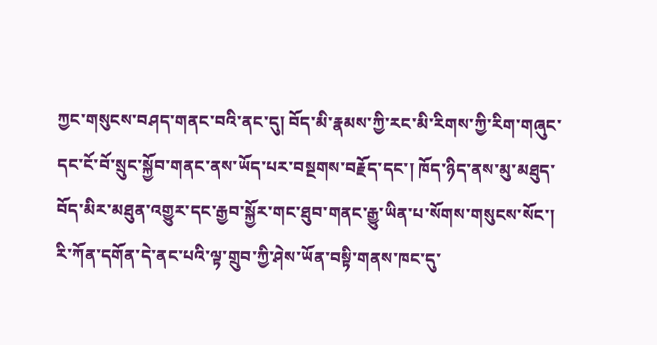ཀྱང་གསུངས་བཤད་གནང་བའི་ནང་དུ། བོད་མི་རྣམས་ཀྱི་རང་མི་རིགས་ཀྱི་རིག་གཞུང་དང་ངོ་བོ་སྲུང་སྐྱོབ་གནང་ནས་ཡོད་པར་བསྔགས་བརྗོད་དང་། ཁོད་ཉིད་ནས་མུ་མཐུད་བོད་མིར་མཐུན་འགྱུར་དང་རྒྱབ་སྐྱོར་གང་ཐུབ་གནང་རྒྱུ་ཡིན་པ་སོགས་གསུངས་སོང་།
རི་ཀོན་དགོན་དེ་ནང་པའི་ལྟ་གྲུབ་ཀྱི་ཤེས་ཡོན་བསྟི་གནས་ཁང་དུ་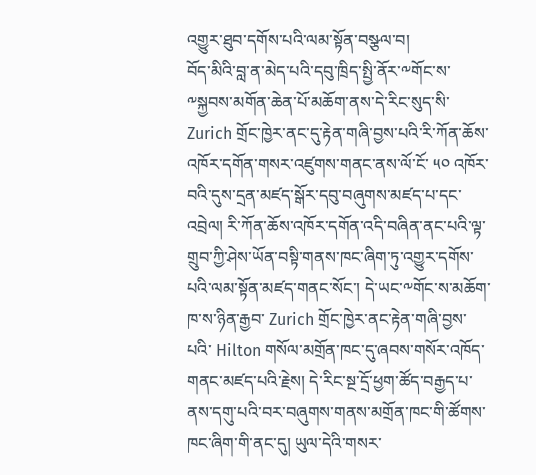འགྱུར་ཐུབ་དགོས་པའི་ལམ་སྟོན་བསྩལ་བ།
བོད་མིའི་བླ་ན་མེད་པའི་དབུ་ཁྲིད་སྤྱི་ནོར་༸གོང་ས་༸སྐྱབས་མགོན་ཆེན་པོ་མཆོག་ནས་དེ་རིང་སུད་སི་Zurich གྲོང་ཁྱེར་ནང་དུ་རྟེན་གཞི་བྱས་པའི་རི་ཀོན་ཆོས་འཁོར་དགོན་གསར་འཛུགས་གནང་ནས་ལོ་ངོ་ ༥༠ འཁོར་བའི་དུས་དྲན་མཛད་སྒོར་དབུ་བཞུགས་མཛད་པ་དང་འབྲེལ། རི་ཀོན་ཆོས་འཁོར་དགོན་འདི་བཞིན་ནང་པའི་ལྟ་གྲུབ་ཀྱི་ཤེས་ཡོན་བསྟི་གནས་ཁང་ཞིག་ཏུ་འགྱུར་དགོས་པའི་ལམ་སྟོན་མཛད་གནང་སོང་། དེ་ཡང་༸གོང་ས་མཆོག་ཁ་ས་ཉིན་རྒྱབ་ Zurich གྲོང་ཁྱེར་ནང་རྟེན་གཞི་བྱས་པའི་ Hilton གསོལ་མགྲོན་ཁང་དུ་ཞབས་གསོར་འཁོད་གནང་མཛད་པའི་རྗེས། དེ་རིང་སྔ་དྲོ་ཕྱག་ཚོད་བརྒྱད་པ་ནས་དགུ་པའི་བར་བཞུགས་གནས་མགྲོན་ཁང་གི་ཚོགས་ཁང་ཞིག་གི་ནང་དུ། ཡུལ་དེའི་གསར་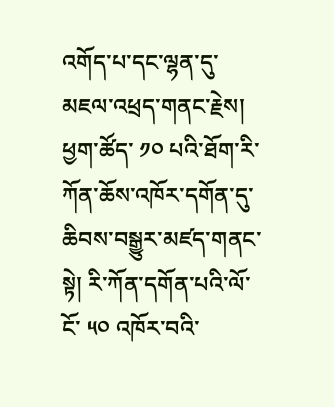འགོད་པ་དང་ལྷན་དུ་མཇལ་འཕྲད་གནང་རྗེས། ཕྱག་ཚོད་ ༡༠ པའི་ཐོག་རི་ཀོན་ཆོས་འཁོར་དགོན་དུ་ཆིབས་བསྒྱུར་མཛད་གནང་སྟེ། རི་ཀོན་དགོན་པའི་ལོ་ངོ་ ༥༠ འཁོར་བའི་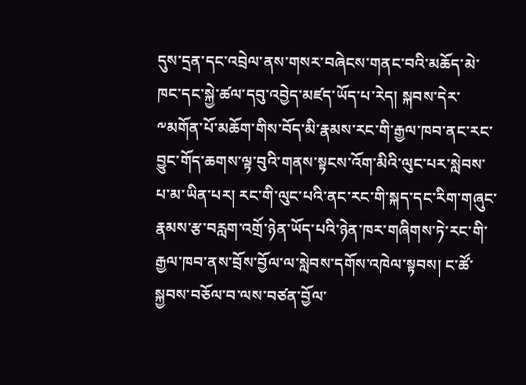དུས་དྲན་དང་འབྲེལ་ནས་གསར་བཞེངས་གནང་བའི་མཆོད་མེ་ཁང་དང་སྐྱེ་ཚལ་དབུ་འབྱེད་མཛད་ཡོད་པ་རེད། སྐབས་དེར་༸མགོན་པོ་མཆོག་གིས་བོད་མི་རྣམས་རང་གི་རྒྱལ་ཁབ་ནང་རང་བྱུང་གོད་ཆགས་ལྟ་བུའི་གནས་སྟངས་འོག་མིའི་ལུང་པར་སླེབས་པ་མ་ཡིན་པར། རང་གི་ལུང་པའི་ནང་རང་གི་སྐད་དང་རིག་གཞུང་རྣམས་རྩ་བརླག་འགྲོ་ཉེན་ཡོད་པའི་ཉེན་ཁར་གཞིགས་ཏེ་རང་གི་རྒྱལ་ཁབ་ནས་བྲོས་བྱོལ་ལ་སླེབས་དགོས་འཁེལ་སྟབས། ང་ཚོ་སྐྱབས་བཅོལ་བ་ལས་བཙན་བྱོལ་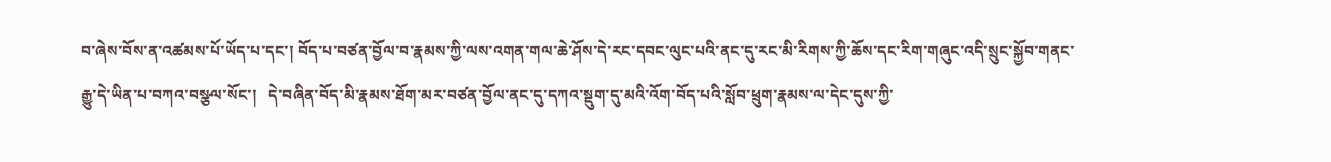བ་ཞེས་བོས་ན་འཚམས་པོ་ཡོད་པ་དང་། བོད་པ་བཙན་བྱོལ་བ་རྣམས་ཀྱི་ལས་འགན་གལ་ཆེ་ཤོས་དེ་རང་དབང་ལུང་པའི་ནང་དུ་རང་མི་རིགས་ཀྱི་ཆོས་དང་རིག་གཞུང་འདི་སྲུང་སྐྱོབ་གནང་རྒྱུ་དེ་ཡིན་པ་བཀའ་བསྩལ་སོང་།   དེ་བཞིན་བོད་མི་རྣམས་ཐོག་མར་བཙན་བྱོལ་ནང་དུ་དཀའ་སྡུག་དུ་མའི་འོག་བོད་པའི་སློབ་ཕྲུག་རྣམས་ལ་དེང་དུས་ཀྱི་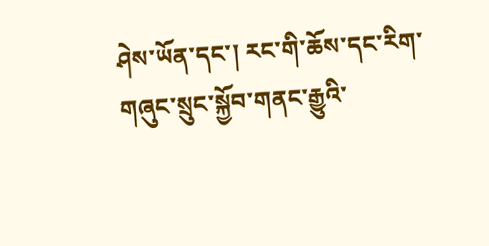ཤེས་ཡོན་དང་། རང་གི་ཆོས་དང་རིག་གཞུང་སྲུང་སྐྱོབ་གནང་རྒྱུའི་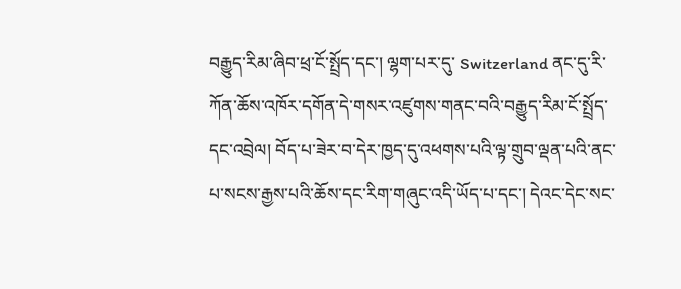བརྒྱུད་རིམ་ཞིབ་ཕྲ་ངོ་སྤྲོད་དང་། ལྷག་པར་དུ་ Switzerland ནང་དུ་རི་ཀོན་ཆོས་འཁོར་དགོན་དེ་གསར་འཛུགས་གནང་བའི་བརྒྱུད་རིམ་ངོ་སྤྲོད་དང་འབྲེལ། བོད་པ་ཟེར་བ་དེར་ཁྱད་དུ་འཕགས་པའི་ལྟ་གྲུབ་ལྡན་པའི་ནང་པ་སངས་རྒྱས་པའི་ཆོས་དང་རིག་གཞུང་འདི་ཡོད་པ་དང་། དེའང་དེང་སང་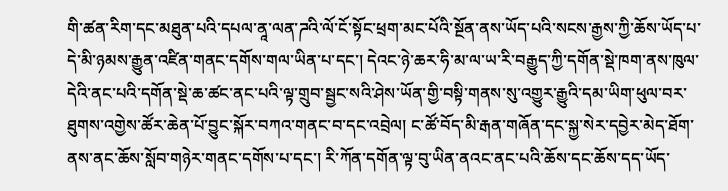གི་ཚན་རིག་དང་མཐུན་པའི་དཔལ་ནཱ་ལན་ཌའི་ལོ་ངོ་སྟོང་ཕྲག་མང་པོའི་སྔོན་ནས་ཡོད་པའི་སངས་རྒྱས་ཀྱི་ཆོས་ཡོད་པ་དེ་མི་ཉམས་རྒྱུན་འཛིན་གནང་དགོས་གལ་ཡིན་པ་དང་། དེའང་ཉེ་ཆར་ཧི་མ་ལ་ཡ་རི་བརྒྱུད་ཀྱི་དགོན་སྡེ་ཁག་ནས་ཁུལ་དེའི་ནང་པའི་དགོན་སྡེ་ཆ་ཚང་ནང་པའི་ལྟ་གྲུབ་སྦྱང་སའི་ཤེས་ཡོན་གྱི་བསྟི་གནས་སུ་འགྱུར་རྒྱུའི་དམ་ཡིག་ཕུལ་བར་ཐུགས་འགྱེས་ཚོར་ཆེན་པོ་བྱུང་སྐོར་བཀའ་གནང་བ་དང་འབྲེལ། ང་ཚོ་བོད་མི་རྒན་གཞོན་དང་སྐྱ་སེར་དབྱེར་མེད་ཐོག་ནས་ནང་ཆོས་སློབ་གཉེར་གནང་དགོས་པ་དང་། རི་ཀོན་དགོན་ལྟ་བུ་ཡིན་ནའང་ནང་པའི་ཆོས་དང་ཆོས་དད་ཡོད་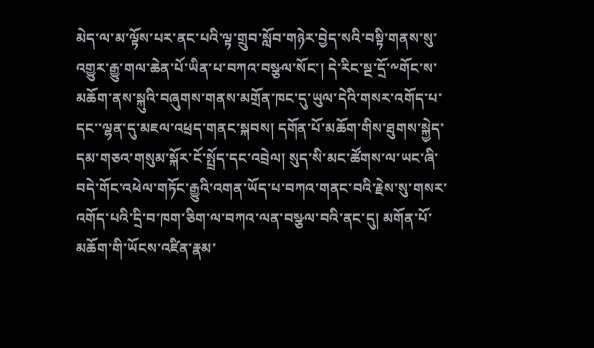མེད་ལ་མ་ལྟོས་པར་ནང་པའི་ལྟ་གྲུབ་སློབ་གཉེར་བྱེད་སའི་བསྟི་གནས་སུ་འགྱུར་རྒྱུ་གལ་ཆེན་པོ་ཡིན་པ་བཀའ་བསྩལ་སོང་། དེ་རིང་སྔ་དྲོ་༸གོང་ས་མཆོག་ནས་སྐུའི་བཞུགས་གནས་མགྲོན་ཁང་དུ་ཡུལ་དེའི་གསར་འགོད་པ་དང་་ལྷན་དུ་མཇལ་འཕྲད་གནང་སྐབས། དགོན་པོ་མཆོག་གིས་ཐུགས་སྐྱེད་དམ་གཅའ་གསུམ་སྐོར་ངོ་སྤྲོད་དང་འབྲེལ། སུད་སི་མང་ཚོགས་ལ་ཡང་ཞི་བདེ་གོང་འཕེལ་གཏོང་རྒྱུའི་འགན་ཡོད་པ་བཀའ་གནང་བའི་རྗེས་སུ་གསར་འགོད་པའི་དྲི་བ་ཁག་ཅིག་ལ་བཀའ་ལན་བསྩལ་བའི་ནང་དུ། མགོན་པོ་མཆོག་གི་ཡོངས་འཛིན་རྣམ་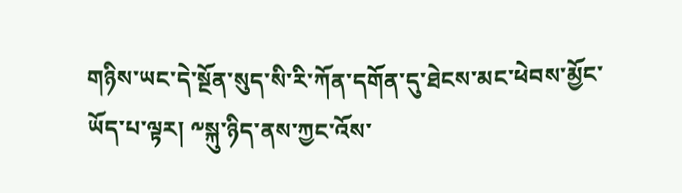གཉིས་ཡང་དེ་སྔོན་སུད་སི་རི་ཀོན་དགོན་དུ་ཐེངས་མང་ཕེབས་མྱོང་ཡོད་པ་ལྟར། ༸སྐུ་ཉིད་ནས་ཀྱང་འོས་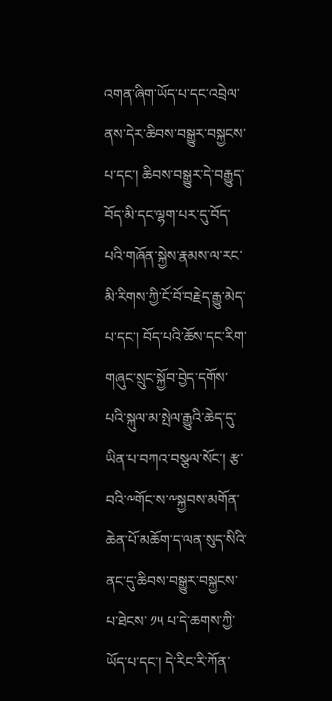འགན་ཞིག་ཡོད་པ་དང་འབྲེལ་ནས་དེར་ཆིབས་བསྒྱུར་བསྐྱངས་པ་དང་། ཆིབས་བསྒྱུར་དེ་བརྒྱུད་བོད་མི་དང་ལྷག་པར་དུ་བོད་པའི་གཞོན་སྐྱེས་རྣམས་ལ་རང་མི་རིགས་ཀྱི་ངོ་བོ་བརྗེད་རྒྱུ་མེད་པ་དང་། བོད་པའི་ཆོས་དང་རིག་གཞུང་སྲུང་སྐྱོབ་བྱེད་དགོས་པའི་སྐུལ་མ་སྤེལ་རྒྱུའི་ཆེད་དུ་ཡིན་པ་བཀའ་བསྩལ་སོང་། རྩ་བའི་༸གོང་ས་༸སྐྱབས་མགོན་ཆེན་པོ་མཆོག་ད་ལན་སུད་སིའི་ནང་དུ་ཆིབས་བསྒྱུར་བསྐྱངས་པ་ཐེངས་ ༡༥ པ་དེ་ཆགས་ཀྱི་ཡོད་པ་དང་། དེ་རིང་རི་ཀོན་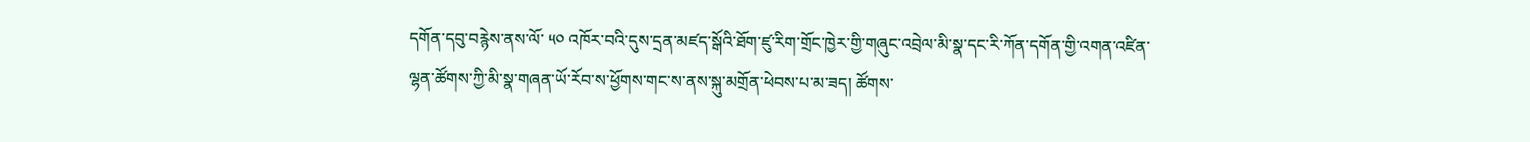དགོན་དབུ་བརྙེས་ནས་ལོ་ ༥༠ འཁོར་བའི་དུས་དྲན་མཛད་སྒོའི་ཐོག་ཛུ་རིག་གྲོང་ཁྱེར་གྱི་གཞུང་འབྲེལ་མི་སྣ་དང་རི་ཀོན་དགོན་གྱི་འགན་འཛིན་ལྷན་ཚོགས་ཀྱི་མི་སྣ་གཞན་ཡོ་རོབ་ས་ཕྱོགས་གང་ས་ནས་སྐུ་མགྲོན་ཕེབས་པ་མ་ཟད། ཚོགས་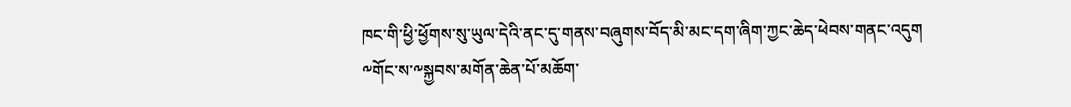ཁང་གི་ཕྱི་ཕྱོགས་སུ་ཡུལ་དེའི་ནང་དུ་གནས་བཞུགས་བོད་མི་མང་དག་ཞིག་ཀྱང་ཆེད་ཕེབས་གནང་འདུག
༸གོང་ས་༸སྐྱབས་མགོན་ཆེན་པོ་མཆོག་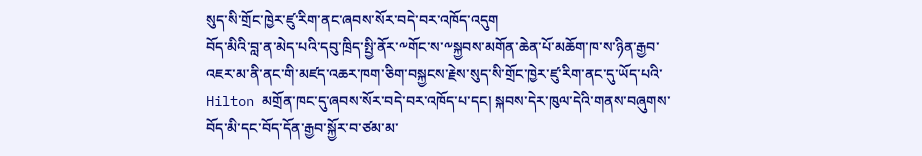སུད་སི་གྲོང་ཁྱེར་ཛུ་རིག་ནང་ཞབས་སོར་བདེ་བར་འཁོད་འདུག
བོད་མིའི་བླ་ན་མེད་པའི་དབུ་ཁྲིད་སྤྱི་ནོར་༸གོང་ས་༸སྐྱབས་མགོན་ཆེན་པོ་མཆོག་ཁ་ས་ཉིན་རྒྱབ་འཇར་མ་ནི་ནང་གི་མཛད་འཆར་ཁག་ཅིག་བསྐྱངས་རྗེས་སུད་སི་གྲོང་ཁྱེར་ཛུ་རིག་ནང་དུ་ཡོད་པའི་ Hilton མགྲོན་ཁང་དུ་ཞབས་སོར་བདེ་བར་འཁོད་པ་དང། སྐབས་དེར་ཁུལ་དེའི་གནས་བཞུགས་བོད་མི་དང་བོད་དོན་རྒྱབ་སྐྱོར་བ་ཙམ་མ་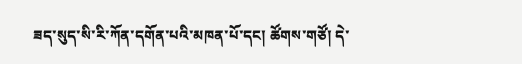ཟད་སུད་སི་རི་ཀོན་དགོན་པའི་མཁན་པོ་དང། ཚོགས་གཙོ། དེ་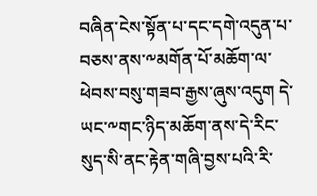བཞིན་ངེས་སྟོན་པ་དང་དགེ་འདུན་པ་བཅས་ནས་༸མགོན་པོ་མཆོག་ལ་ཕེབས་བསུ་གཟབ་རྒྱས་ཞུས་འདུག དེ་ཡང་༸གང་ཉིད་མཆོག་ནས་དེ་རིང་སུད་སི་ནང་རྟེན་གཞི་བྱས་པའི་རི་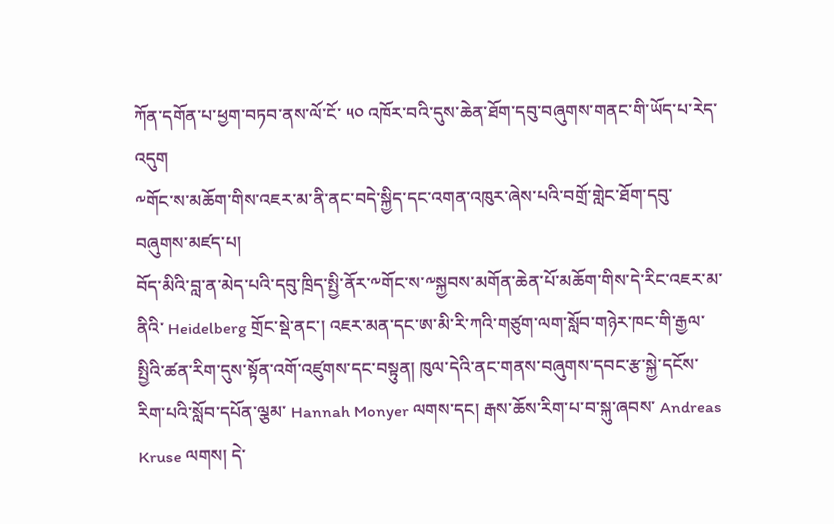ཀོན་དགོན་པ་ཕྱག་བཏབ་ནས་ལོ་ངོ་ ༥༠ འཁོར་བའི་དུས་ཆེན་ཐོག་དབུ་བཞུགས་གནང་གི་ཡོད་པ་རེད་འདུག
༸གོང་ས་མཆོག་གིས་འཇར་མ་ནི་ནང་བདེ་སྐྱིད་དང་འགན་འཁུར་ཞེས་པའི་བགྲོ་གླེང་ཐོག་དབུ་བཞུགས་མཛད་པ།
བོད་མིའི་བླ་ན་མེད་པའི་དབུ་ཁྲིད་སྤྱི་ནོར་༸གོང་ས་༸སྐྱབས་མགོན་ཆེན་པོ་མཆོག་གིས་དེ་རིང་འཇར་མ་ནིའི་ Heidelberg གྲོང་སྡེ་ནང་། འཇར་མན་དང་ཨ་མི་རི་ཀའི་གཙུག་ལག་སློབ་གཉེར་ཁང་གི་རྒྱལ་སྤྱིའི་ཚན་རིག་དུས་སྟོན་འགོ་འཛུགས་དང་བསྟུན། ཁུལ་དེའི་ནང་གནས་བཞུགས་དབང་རྩ་སྐྱེ་དངོས་རིག་པའི་སློབ་དཔོན་ལྕམ་ Hannah Monyer ལགས་དང། རྒས་ཆོས་རིག་པ་བ་སྐུ་ཞབས་ Andreas Kruse ལགས། དེ་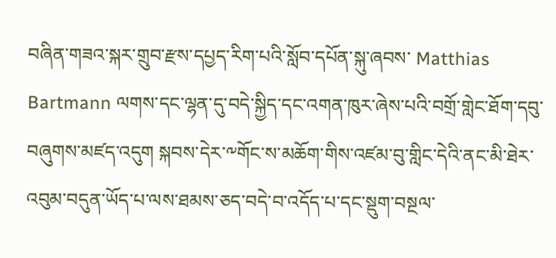བཞིན་གཟའ་སྐར་གྲུབ་རྫས་དཔྱད་རིག་པའི་སློབ་དཔོན་སྐུ་ཞབས་ Matthias Bartmann ལགས་དང་ལྷན་དུ་བདེ་སྐྱིད་དང་འགན་ཁུར་ཞེས་པའི་བགྲོ་གླེང་ཐོག་དབུ་བཞུགས་མཛད་འདུག སྐབས་དེར་༸གོང་ས་མཆོག་གིས་འཛམ་བུ་གླིང་དེའི་ནང་མི་ཐེར་འབུམ་བདུན་ཡོད་པ་ལས་ཐམས་ཅད་བདེ་བ་འདོད་པ་དང་སྡུག་བསྔལ་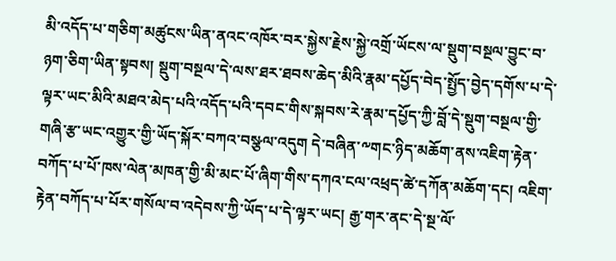མི་འདོད་པ་གཅིག་མཚུངས་ཡིན་ནའང་འཁོར་བར་སྐྱེས་རྗེས་སྐྱེ་འགྲོ་ཡོངས་ལ་སྡུག་བསྔལ་བྱུང་བ་ཉག་ཅིག་ཡིན་སྟབས། སྡུག་བསྔལ་དེ་ལས་ཐར་ཐབས་ཆེད་མིའི་རྣམ་དཔྱོད་བེད་སྤྱོད་བྱེད་དགོས་པ་དེ་ལྟར་ཡང་མིའི་མཐའ་མེད་པའི་འདོད་པའི་དབང་གིས་སྐབས་རེ་རྣམ་དཔྱོད་ཀྱི་བློ་དེ་སྡུག་བསྔལ་གྱི་གཞི་རྩ་ཡང་འགྱུར་གྱི་ཡོད་སྐོར་བཀའ་བསྩལ་འདུག དེ་བཞིན་༸གང་ཉིད་མཆོག་ནས་འཇིག་རྟེན་བཀོད་པ་པོ་ཁས་ལེན་མཁན་གྱི་མི་མང་པོ་ཞིག་གིས་དཀའ་ངལ་འཕྲད་ཚེ་དཀོན་མཆོག་དང། འཇིག་རྟེན་བཀོད་པ་པོར་གསོལ་བ་འདེབས་ཀྱི་ཡོད་པ་དེ་ལྟར་ཡང། རྒྱ་གར་ནང་དེ་སྔ་ལོ་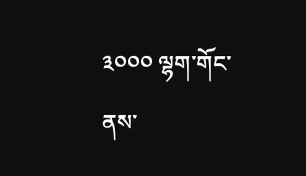༣༠༠༠ ལྷག་གོང་ནས་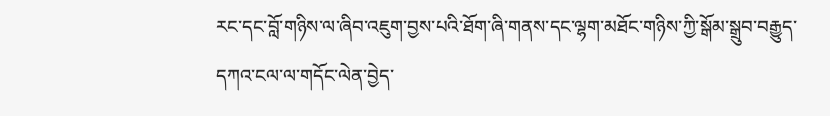རང་དང་བློ་གཉིས་ལ་ཞིབ་འཇུག་བྱས་པའི་ཐོག་ཞི་གནས་དང་ལྷག་མཐོང་གཉིས་ཀྱི་སྒོམ་སྒྲུབ་བརྒྱུད་དཀའ་ངལ་ལ་གདོང་ལེན་བྱེད་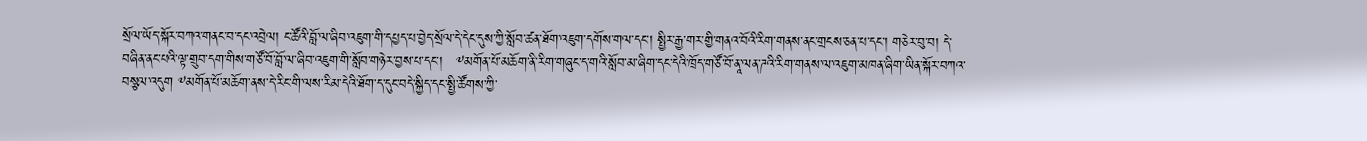སྲོལ་ཡོད་སྐོར་བཀའ་གནང་བ་དང་འབྲེལ། ང་ཚོའི་བློ་ལ་ཞིབ་འཇུག་གི་དཔྱད་པ་བྱེད་སྲོལ་དེ་དེང་དུས་ཀྱི་སློབ་ཚན་ཐོག་འཇུག་དགོས་གལ་དང་། སྤྱིར་རྒྱ་གར་གྱི་གནའ་བོའི་རིག་གནས་ནང་གྲངས་ཅན་པ་དང་། གཅེར་བུ་བ། དེ་བཞིན་ནང་པའི་ལྟ་གྲུབ་དག་གིས་གཙོ་བོ་བློ་ལ་ཞིབ་འཇུག་གི་སློབ་གཉེར་བྱས་པ་དང་།   ༸མགོན་པོ་མཆོག་ནི་རིག་གཞུང་ད་གའི་སློབ་མ་ཞིག་དང་དེའི་ཁྲོད་གཙོ་བོ་ནཱ་ལན་ཌའི་རིག་གནས་ལ་འཇུག་མཁན་ཞིག་ཡིན་སྐོར་བཀའ་བསྩལ་འདུག ༸མགོན་པོ་མཆོག་ནས་དེ་རིང་གི་ལས་རིམ་དེའི་ཐོག་ད་དུང་བདེ་སྐྱིད་དང་སྤྱི་ཚོགས་ཀྱི་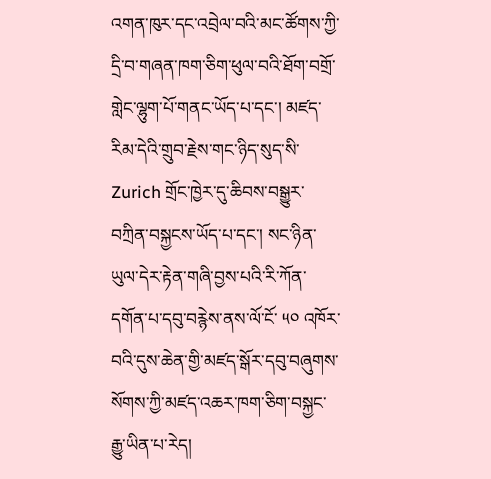འགན་ཁུར་དང་འབྲེལ་བའི་མང་ཚོགས་ཀྱི་དྲི་བ་གཞན་ཁག་ཅིག་ཕུལ་བའི་ཐོག་བགྲོ་གླེང་ལྷུག་པོ་གནང་ཡོད་པ་དང་། མཛད་རིམ་དེའི་གྲུབ་རྗེས་གང་ཉིད་སུད་སི་ Zurich གྲོང་ཁྱེར་དུ་ཆིབས་བསྒྱུར་བཀྲིན་བསྐྱངས་ཡོད་པ་དང་། སང་ཉིན་ཡུལ་དེར་རྟེན་གཞི་བྱས་པའི་རི་ཀོན་དགོན་པ་དབུ་བརྙེས་ནས་ལོ་ངོ་ ༥༠ འཁོར་བའི་དུས་ཆེན་གྱི་མཛད་སྒོར་དབུ་བཞུགས་སོགས་ཀྱི་མཛད་འཆར་ཁག་ཅིག་བསྐྱང་རྒྱུ་ཡིན་པ་རེད།